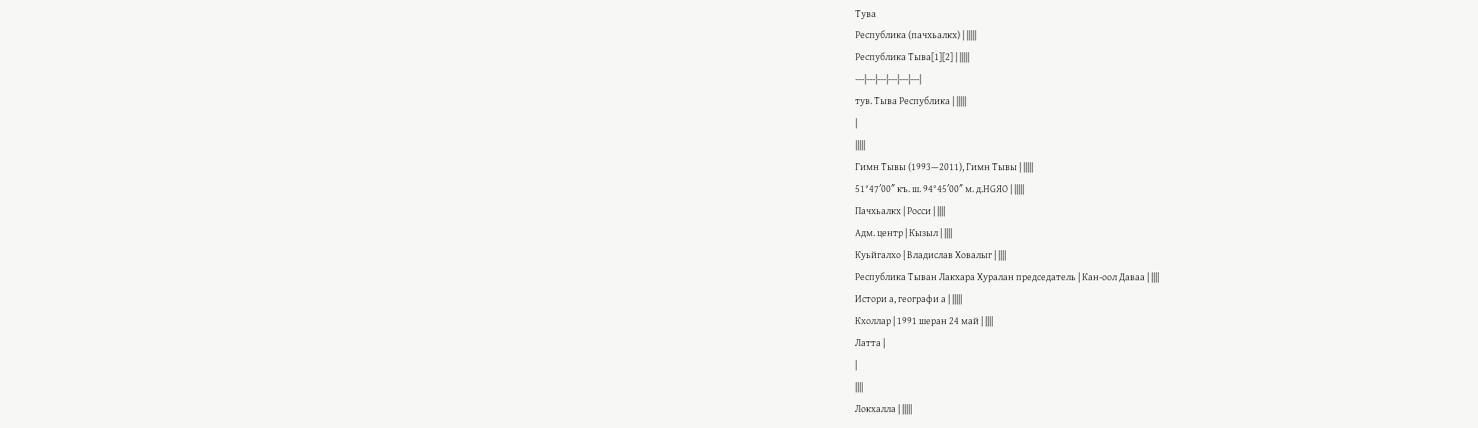Тува
Республика (пачхьалкх) | |||||
Республика Тыва[1][2] | |||||
---|---|---|---|---|---|
тув. Тыва Республика | |||||
|
|||||
Гимн Тывы (1993—2011), Гимн Тывы | |||||
51°47′00″ къ. ш. 94°45′00″ м. д.HGЯO | |||||
Пачхьалкх | Росси | ||||
Адм. центр | Кызыл | ||||
Куьйгалхо | Владислав Ховалыг | ||||
Республика Тыван Лакхара Хуралан председатель | Кан-оол Даваа | ||||
Истори а, географи а | |||||
Кхоллар | 1991 шеран 24 май | ||||
Латта |
|
||||
Локхалла | |||||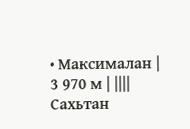• Максималан | 3 970 м | ||||
Сахьтан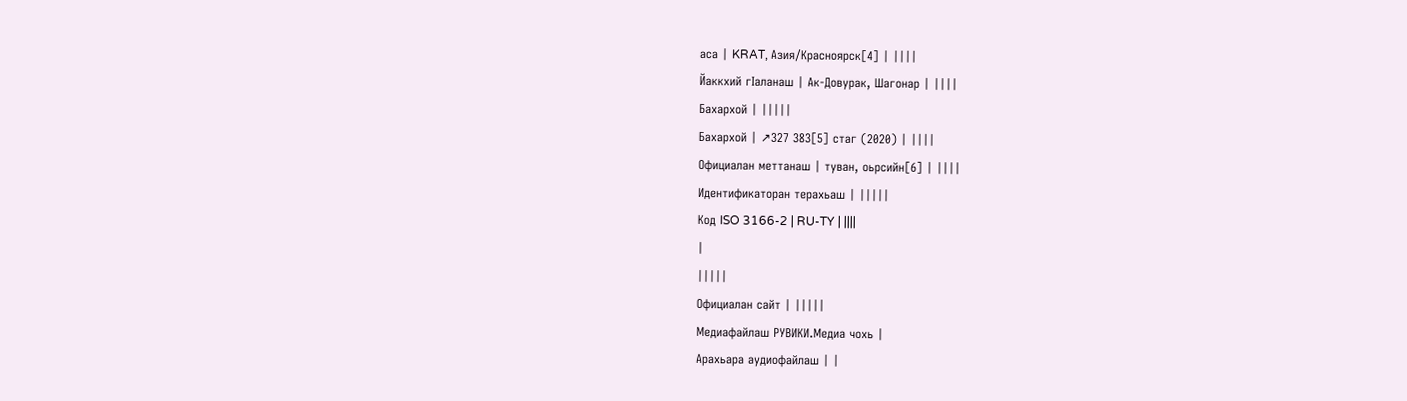аса | KRAT, Азия/Красноярск[4] | ||||
Йаккхий гӀаланаш | Ак-Довурак, Шагонар | ||||
Бахархой | |||||
Бахархой | ↗327 383[5] стаг (2020) | ||||
Официалан меттанаш | туван, оьрсийн[6] | ||||
Идентификаторан терахьаш | |||||
Код ISO 3166-2 | RU-TY | ||||
|
|||||
Официалан сайт | |||||
Медиафайлаш РУВИКИ.Медиа чохь |
Арахьара аудиофайлаш | |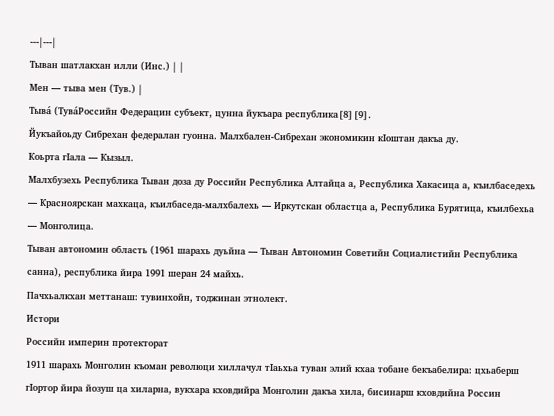---|---|
Тыван шатлакхан илли (Инс.) | |
Мен — тыва мен (Тув.) |
Тыва́ (Тува́Российн Федерацин субъект, цунна йукъара республика[8][9].
Йукъайоьду Сибрехан федералан гуонна. Малхбален-Сибрехан экономикин кӀоштан дакъа ду.
Коьрта гӀала — Кызыл.
Малхбузехь Республика Тыван доза ду Российн Республика Алтайца а, Республика Хакасица а, къилбаседехь — Красноярскан махкаца, къилбаседа-малхбалехь — Иркутскан областца а, Республика Бурятица, къилбехьа — Монголица.
Тыван автономин область (1961 шарахь дуьйна — Тыван Автономин Советийн Социалистийн Республика санна), республика йира 1991 шеран 24 майхь.
Пачхьалкхан меттанаш: тувинхойн, тоджинан этнолект.
Истори
Российн империн протекторат
1911 шарахь Монголин къоман революци хиллачул тӀаьхьа туван элий кхаа тобане бекъабелира: цхьаберш гӀортор йира йозуш ца хиларна, вукхара кховдийра Монголин дакъа хила, бисинарш кховдийна Россин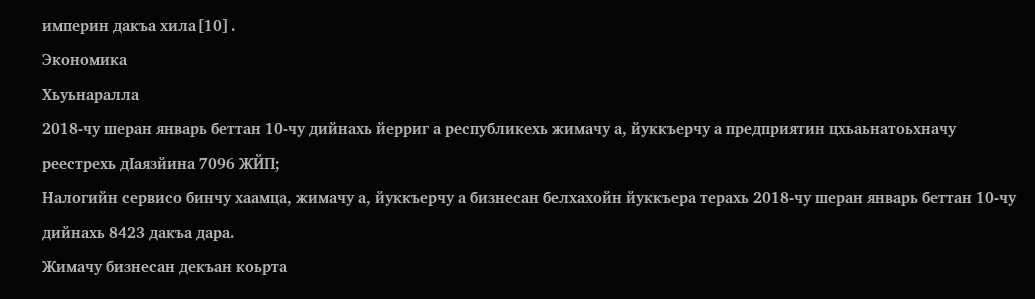империн дакъа хила[10].
Экономика
Хьуьнаралла
2018-чу шеран январь беттан 10-чу дийнахь йерриг а республикехь жимачу а, йуккъерчу а предприятин цхьаьнатоьхначу реестрехь дӀаязйина 7096 ЖЙП;
Налогийн сервисо бинчу хаамца, жимачу а, йуккъерчу а бизнесан белхахойн йуккъера терахь 2018-чу шеран январь беттан 10-чу дийнахь 8423 дакъа дара.
Жимачу бизнесан декъан коьрта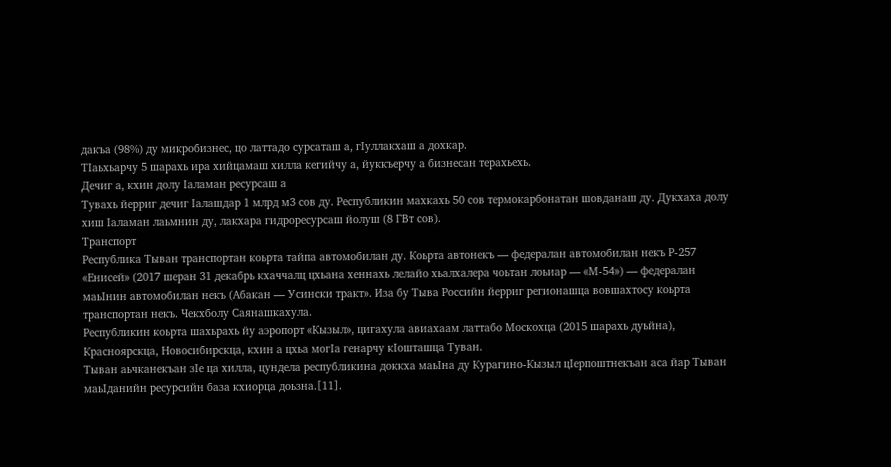дакъа (98%) ду микробизнес, цо латтадо сурсаташ а, гӀуллакхаш а дохкар.
ТӀаьхьарчу 5 шарахь ира хийцамаш хилла кегийчу а, йуккъерчу а бизнесан терахьехь.
Дечиг а, кхин долу Ӏаламан ресурсаш а
Тувахь йерриг дечиг Ӏалашдар 1 млрд м3 сов ду. Республикин махкахь 50 сов термокарбонатан шовданаш ду. Дукхаха долу хиш Ӏаламан лаьмнин ду, лакхара гидроресурсаш йолуш (8 ГВт сов).
Транспорт
Республика Тыван транспортан коьрта тайпа автомобилан ду. Коьрта автонекъ — федералан автомобилан некъ Р-257 «Енисей» (2017 шеран 31 декабрь кхаччалц цхьана хеннахь лелайо хьалхалера чоьтан лоьиар — «М-54») — федералан маьӀнин автомобилан некъ (Абакан — Усински тракт». Иза бу Тыва Российн йерриг регионашца вовшахтосу коьрта транспортан некъ. Чекхболу Саянашкахула.
Республикин коьрта шахьрахь йу аэропорт «Кызыл», цигахула авиахаам латтабо Москохца (2015 шарахь дуьйна), Красноярскца, Новосибирскца, кхин а цхьа могӀа генарчу кӀошташца Туван.
Тыван аьчканекъан зӀе ца хилла, цундела республикина доккха маьӀна ду Курагино-Кызыл цӀерпоштнекъан аса йар Тыван маьӀданийн ресурсийн база кхиорца доьзна.[11].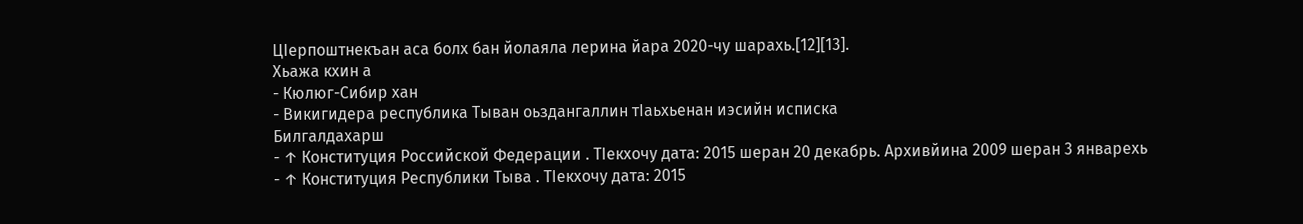ЦӀерпоштнекъан аса болх бан йолаяла лерина йара 2020-чу шарахь.[12][13].
Хьажа кхин а
- Кюлюг-Сибир хан
- Викигидера республика Тыван оьздангаллин тӀаьхьенан иэсийн исписка
Билгалдахарш
- ↑ Конституция Российской Федерации . ТӀекхочу дата: 2015 шеран 20 декабрь. Архивйина 2009 шеран 3 январехь
- ↑ Конституция Республики Тыва . ТӀекхочу дата: 2015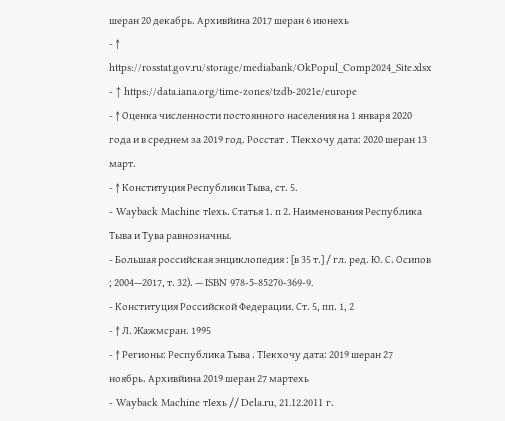шеран 20 декабрь. Архивйина 2017 шеран 6 июнехь
- ↑ https://rosstat.gov.ru/storage/mediabank/OkPopul_Comp2024_Site.xlsx
- ↑ https://data.iana.org/time-zones/tzdb-2021e/europe
- ↑ Оценка численности постоянного населения на 1 января 2020 года и в среднем за 2019 год. Росстат . ТӀекхочу дата: 2020 шеран 13 март.
- ↑ Конституция Республики Тыва, ст. 5.
- Wayback Machine тӀехь. Статья 1. п 2. Наименования Республика Тыва и Тува равнозначны.
- Большая российская энциклопедия : [в 35 т.] / гл. ред. Ю. С. Осипов ; 2004—2017, т. 32). — ISBN 978-5-85270-369-9.
- Конституция Российской Федерации. Ст. 5, пп. 1, 2
- ↑ Л. Жажмсран. 1995
- ↑ Регионы: Республика Тыва . ТӀекхочу дата: 2019 шеран 27 ноябрь. Архивйина 2019 шеран 27 мартехь
- Wayback Machine тӀехь // Dela.ru, 21.12.2011 г.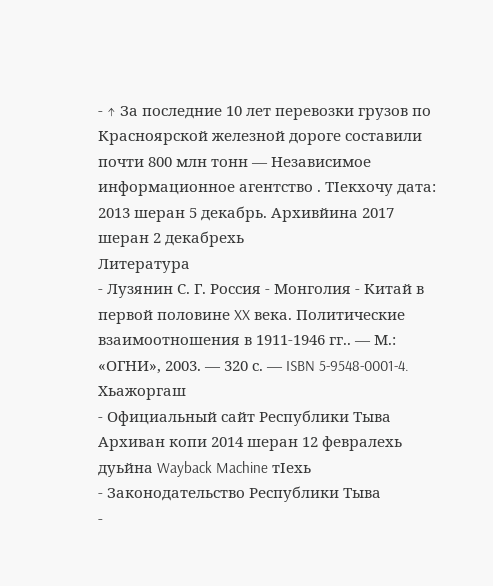- ↑ За последние 10 лет перевозки грузов по Красноярской железной дороге составили почти 800 млн тонн — Независимое информационное агентство . ТӀекхочу дата: 2013 шеран 5 декабрь. Архивйина 2017 шеран 2 декабрехь
Литература
- Лузянин С. Г. Россия - Монголия - Китай в первой половине XX века. Политические взаимоотношения в 1911-1946 гг.. — М.: «ОГНИ», 2003. — 320 с. — ISBN 5-9548-0001-4.
Хьажоргаш
- Официальный сайт Республики Тыва Архиван копи 2014 шеран 12 февралехь дуьйна Wayback Machine тӀехь
- Законодательство Республики Тыва
-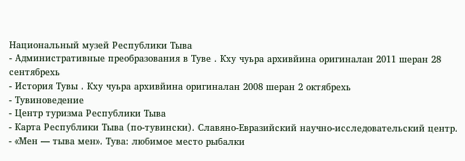Национальный музей Республики Тыва
- Административные преобразования в Туве . Кху чуьра архивйина оригиналан 2011 шеран 28 сентябрехь
- История Тувы . Кху чуьра архивйина оригиналан 2008 шеран 2 октябрехь
- Тувиноведение
- Центр туризма Республики Тыва
- Карта Республики Тыва (по-тувински). Славяно-Евразийский научно-исследовательский центр.
- «Мен — тыва мен». Тува: любимое место рыбалки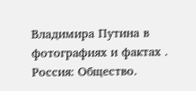Владимира Путина в фотографиях и фактах . Россия: Общество.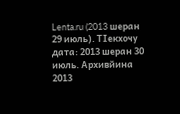Lenta.ru (2013 шеран 29 июль). ТӀекхочу дата: 2013 шеран 30 июль. Архивйина 2013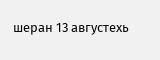шеран 13 августехь